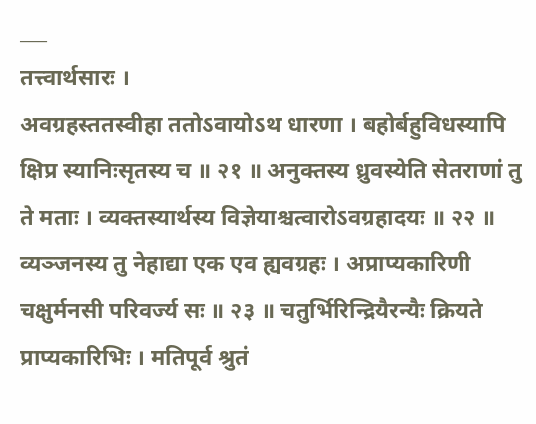___
तत्त्वार्थसारः ।
अवग्रहस्ततस्वीहा ततोऽवायोऽथ धारणा । बहोर्बहुविधस्यापि क्षिप्र स्यानिःसृतस्य च ॥ २१ ॥ अनुक्तस्य ध्रुवस्येति सेतराणां तु ते मताः । व्यक्तस्यार्थस्य विज्ञेयाश्चत्वारोऽवग्रहादयः ॥ २२ ॥ व्यञ्जनस्य तु नेहाद्या एक एव ह्यवग्रहः । अप्राप्यकारिणी चक्षुर्मनसी परिवर्ज्य सः ॥ २३ ॥ चतुर्भिरिन्द्रियैरन्यैः क्रियते प्राप्यकारिभिः । मतिपूर्व श्रुतं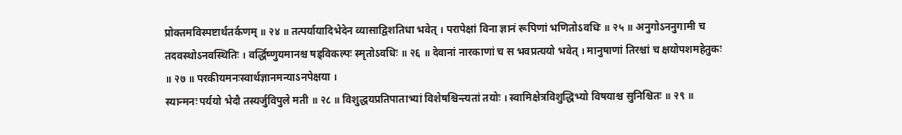प्रोक्तमविस्पष्टार्थतर्कणम् ॥ २४ ॥ तत्पर्यायादिभेदेन व्यासाद्विशतिधा भवेत् । परापेक्षां विना ज्ञानं रूपिणां भणितोऽवधिः ॥ २५ ॥ अनुगोऽननुगामी च तदवस्थोऽनवस्थितिः । वर्द्धिष्णुयमानश्च षड्विकल्पः स्मृतोऽवधिः ॥ २६ ॥ देवानां नारकाणां च स भवप्रत्ययो भवेत् । मानुषाणां तिरश्चां च क्षयोपशमहेतुकः ॥ २७ ॥ परकीयमनःस्वार्थज्ञानमन्याऽनपेक्षया ।
स्यान्मनः पर्ययो भेदौ तस्यर्जुविपुले मती ॥ २८ ॥ विशुद्धयप्रतिपाताभ्यां विशेषश्चिन्त्यतां तयोः । स्वामिक्षेत्रविशुद्धिभ्यो विषयाश्च सुनिश्चितः ॥ २९ ॥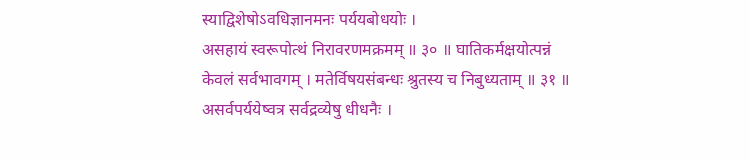स्याद्विशेषोऽवधिज्ञानमनः पर्ययबोधयोः ।
असहायं स्वरूपोत्थं निरावरणमक्रमम् ॥ ३० ॥ घातिकर्मक्षयोत्पन्नं केवलं सर्वभावगम् । मतेर्विषयसंबन्धः श्रुतस्य च निबुध्यताम् ॥ ३१ ॥ असर्वपर्ययेष्वत्र सर्वद्रव्येषु धीधनैः ।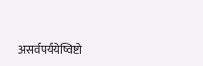असर्वपर्ययेष्विष्टो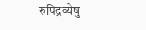रुपिद्रव्येषु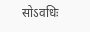सोऽवधिः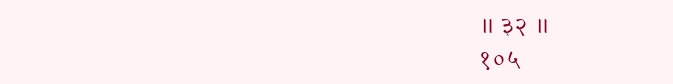॥ ३२ ॥
१०५